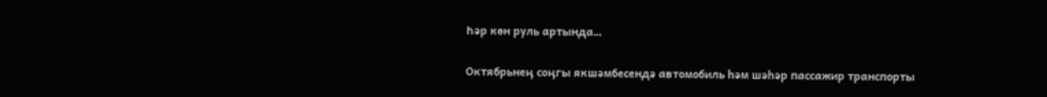Һәр көн руль артында…

Октябрьнеӊ соӊгы якшәмбесендә автомобиль hәм шәhәр пассажир транспорты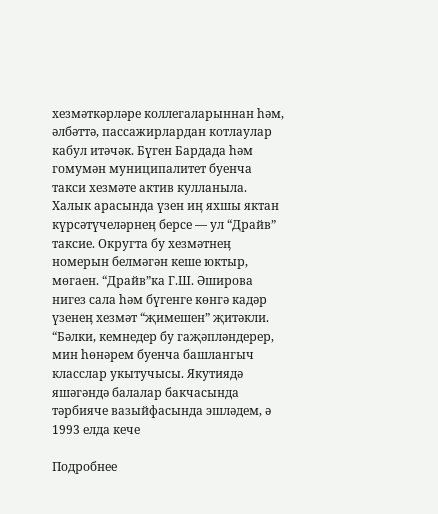хезмәткәрләре коллегаларыннан hәм, әлбәттә, пассажирлардан котлаулар кабул итәчәк. Бүген Бардада hәм гомумән муниципалитет буенча такси хезмәте актив кулланыла. Халык арасында үзен иӊ яхшы яктан күрсәтүчеләрнеӊ берсе — ул “Драйв” таксие. Округта бу хезмәтнеӊ номерын белмәгән кеше юктыр, мөгаен. “Драйв”ка Г.Ш. Әширова нигез сала hәм бүгенге көнгә кадәр үзенеӊ хезмәт “җимешен” җитәкли. “Бәлки, кемнедер бу гаҗәпләндерер, мин hөнәрем буенча башлангыч класслар укытучысы. Якутиядә яшәгәндә балалар бакчасында тәрбияче вазыйфасында эшләдем, ә 1993 елда кече

Подробнее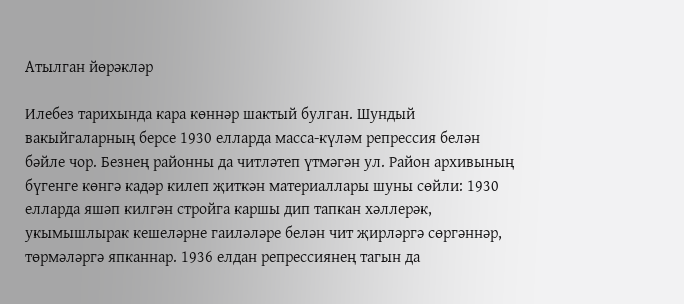Атылган йөрәкләр

Илебез тарихында кара көннәр шактый булган. Шундый вакыйгаларның берсе 1930 елларда масса-күләм репрессия белән бәйле чор. Безнең районны да читләтеп үтмәгән ул. Район архивының бүгенге көнгә кадәр килеп җиткән материаллары шуны сөйли: 1930 елларда яшәп килгән стройга каршы дип тапкан хәллерәк, укымышлырак кешеләрне гаиләләре белән чит җирләргә сөргәннәр, төрмәләргә япканнар. 1936 елдан репрессиянең тагын да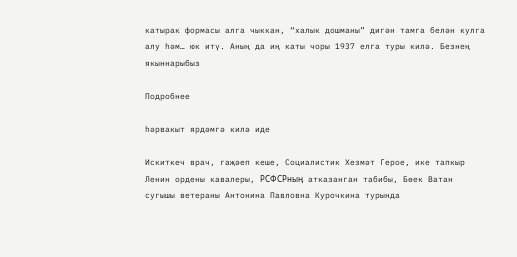катырак формасы алга чыккан, “халык дошманы” дигән тамга белән кулга алу һәм… юк итү. Аның да иң каты чоры 1937 елга туры килә. Безнең якыннарыбыз

Подробнее

hәрвакыт ярдәмгә килә иде

Искиткеч врач, гаҗәеп кеше, Социалистик Хезмәт Герое, ике тапкыр Ленин ордены кавалеры, РСФСРныӊ атказанган табибы, Бөек Ватан сугышы ветераны Антонина Павловна Курочкина турында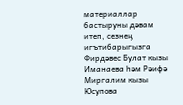материаллар бастыруны дәвам итеп, сезнеӊ игътибарыгызга Фирдәвес Булат кызы Иманаева hәм Рәифә Миргалим кызы Юсупова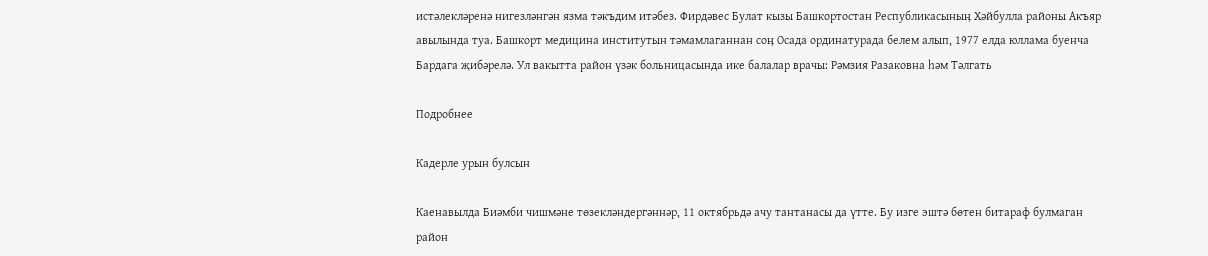истәлекләренә нигезләнгән язма тәкъдим итәбез. Фирдәвес Булат кызы Башкортостан Республикасыныӊ Хәйбулла районы Акъяр авылында туа. Башкорт медицина институтын тәмамлаганнан соӊ Осада ординатурада белем алып, 1977 елда юллама буенча Бардага җибәрелә. Ул вакытта район үзәк больницасында ике балалар врачы: Рәмзия Разаковна hәм Тәлгать

Подробнее

Кадерле урын булсын

Каенавылда Биәмби чишмәне төзекләндергәннәр, 11 октябрьдә ачу тантанасы да үтте. Бу изге эштә бөтен битараф булмаган район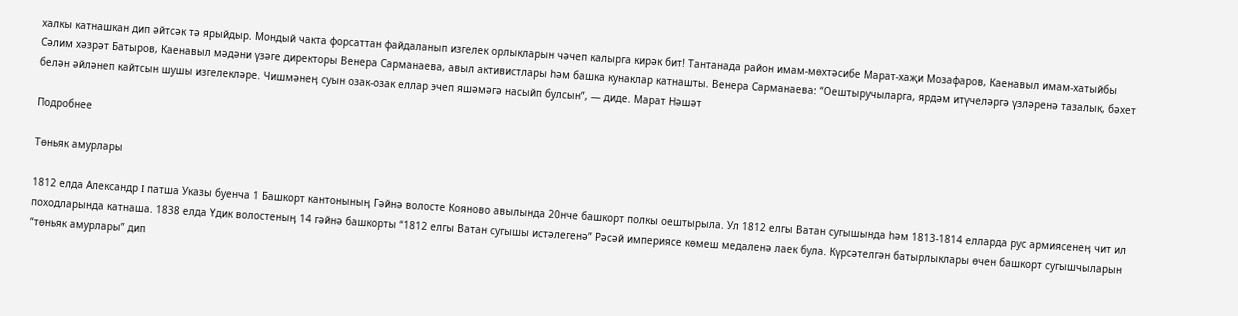халкы катнашкан дип әйтсәк тә ярыйдыр. Мондый чакта форсаттан файдаланып изгелек орлыкларын чәчеп калырга кирәк бит! Тантанада район имам-мөхтәсибе Марат-хаҗи Мозафаров, Каенавыл имам-хатыйбы Сәлим хәзрәт Батыров, Каенавыл мәдәни үзәге директоры Венера Сарманаева, авыл активистлары hәм башка кунаклар катнашты. Венера Сарманаева: “Оештыручыларга, ярдәм итүчеләргә үзләренә тазалык, бәхет белән әйләнеп кайтсын шушы изгелекләре. Чишмәнеӊ суын озак-озак еллар эчеп яшәмәгә насыйп булсын”, — диде. Марат Нәшәт

Подробнее

Төньяк амурлары

1812 елда Александр I патша Указы буенча 1 Башкорт кантоныныӊ Гәйнә волосте Кояново авылында 20нче башкорт полкы оештырыла. Ул 1812 елгы Ватан сугышында hәм 1813-1814 елларда рус армиясенеӊ чит ил походларында катнаша. 1838 елда Үдик волостеныӊ 14 гәйнә башкорты “1812 елгы Ватан сугышы истәлегенә” Рәсәй империясе көмеш медаленә лаек була. Күрсәтелгән батырлыклары өчен башкорт сугышчыларын “төньяк амурлары” дип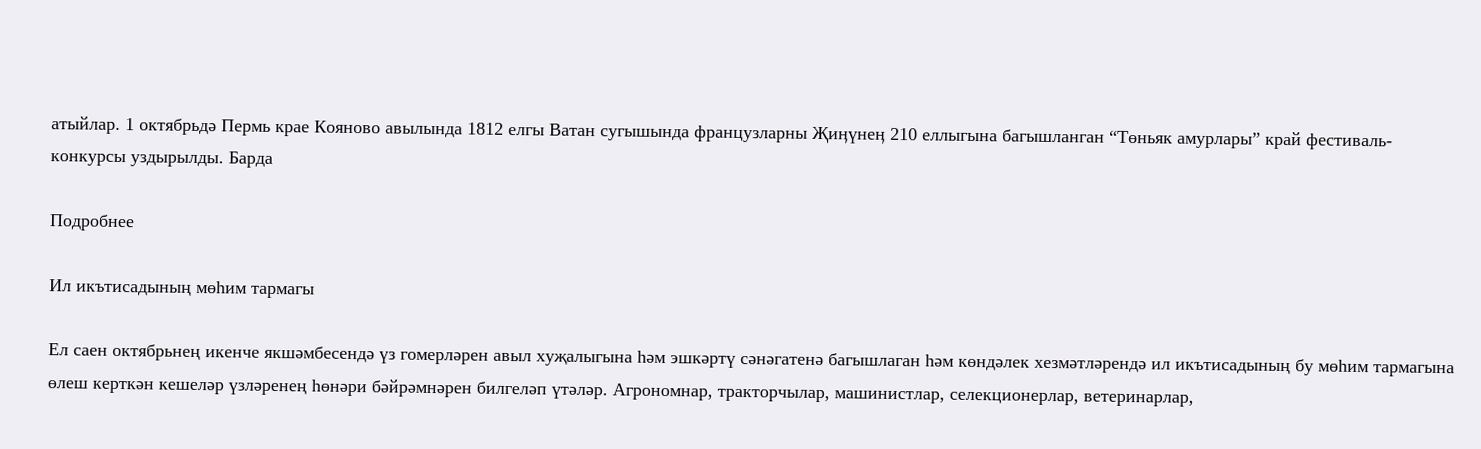атыйлар. 1 октябрьдә Пермь крае Кояново авылында 1812 елгы Ватан сугышында французларны Җиӊүнеӊ 210 еллыгына багышланган “Төньяк амурлары” край фестиваль-конкурсы уздырылды. Барда

Подробнее

Ил икътисадының мөһим тармагы

Ел саен октябрьнең икенче якшәмбесендә үз гомерләрен авыл хуҗалыгына һәм эшкәртү сәнәгатенә багышлаган һәм көндәлек хезмәтләрендә ил икътисадының бу мөһим тармагына өлеш керткән кешеләр үзләренең һөнәри бәйрәмнәрен билгеләп үтәләр. Агрономнар, тракторчылар, машинистлар, селекционерлар, ветеринарлар,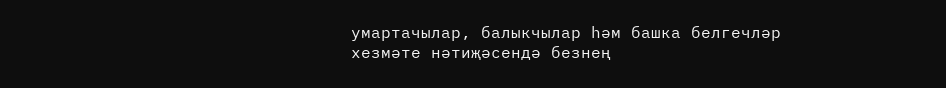умартачылар, балыкчылар һәм башка белгечләр хезмәте нәтиҗәсендә безнең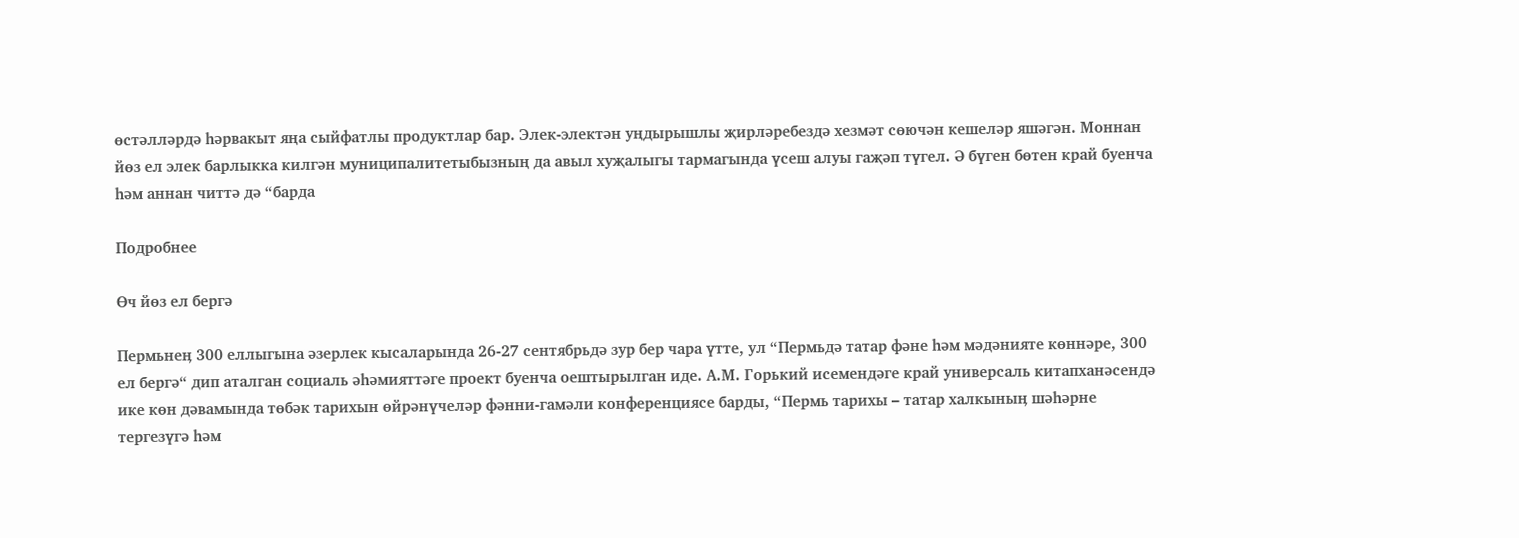өстәлләрдә һәрвакыт яңа сыйфатлы продуктлар бар. Элек-электән уңдырышлы җирләребездә хезмәт сөючән кешеләр яшәгән. Моннан йөз ел элек барлыкка килгән муниципалитетыбызның да авыл хуҗалыгы тармагында үсеш алуы гаҗәп түгел. Ә бүген бөтен край буенча һәм аннан читтә дә “барда

Подробнее

Өч йөз ел бергә

Пермьнеӊ 300 еллыгына әзерлек кысаларында 26-27 сентябрьдә зур бер чара үтте, ул “Пермьдә татар фәне hәм мәдәнияте көннәре, 300 ел бергә“ дип аталган социаль әhәмияттәге проект буенча оештырылган иде. А.М. Горький исемендәге край универсаль китапханәсендә ике көн дәвамында төбәк тарихын өйрәнүчеләр фәнни-гамәли конференциясе барды, “Пермь тарихы – татар халкыныӊ шәhәрне тергезүгә hәм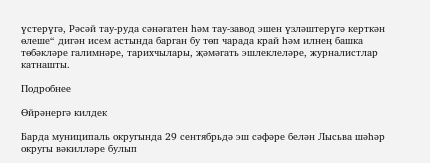үстерүгә, Рәсәй тау-руда сәнәгатен hәм тау-завод эшен үзләштерүгә керткән өлеше“ дигән исем астында барган бу төп чарада край hәм илнеӊ башка төбәкләре галимнәре, тарихчылары, җәмәгать эшлеклеләре, журналистлар катнашты.

Подробнее

Өйрәнергә килдек

Барда муниципаль округында 29 сентябрьдә эш сәфәре белән Лысьва шәhәр округы вәкилләре булып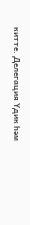китте. Делегация Үдик hәм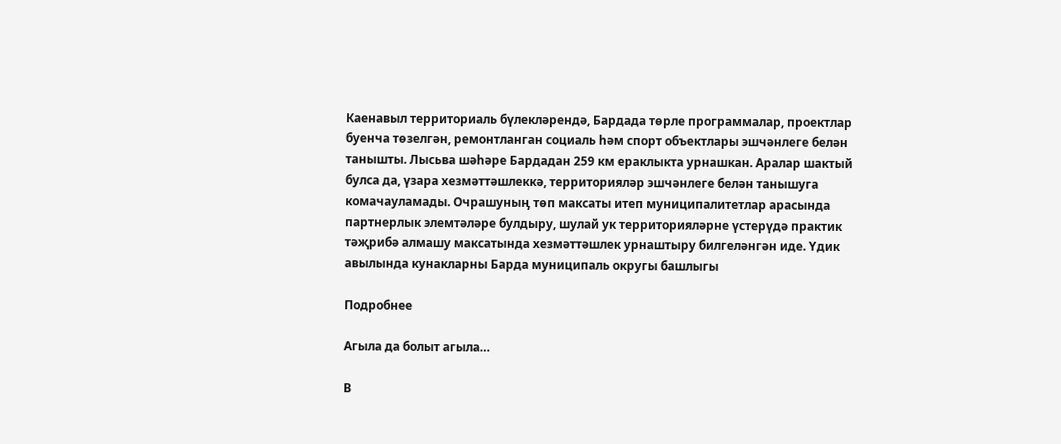Каенавыл территориаль бүлекләрендә, Бардада төрле программалар, проектлар буенча төзелгән, ремонтланган социаль hәм спорт объектлары эшчәнлеге белән танышты. Лысьва шәhәре Бардадан 259 км ераклыкта урнашкан. Аралар шактый булса да, үзара хезмәттәшлеккә, территорияләр эшчәнлеге белән танышуга комачауламады. Очрашуныӊ төп максаты итеп муниципалитетлар арасында партнерлык элемтәләре булдыру, шулай ук территорияләрне үстерүдә практик тәҗрибә алмашу максатында хезмәттәшлек урнаштыру билгеләнгән иде. Үдик авылында кунакларны Барда муниципаль округы башлыгы

Подробнее

Агыла да болыт агыла…

В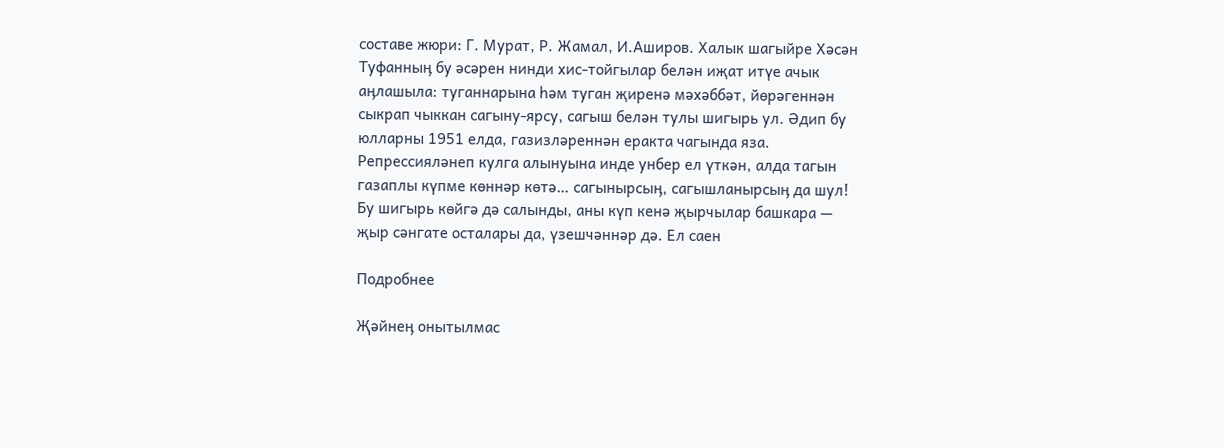составе жюри: Г. Мурат, Р. Жамал, И.Аширов. Халык шагыйре Хәсән Туфанныӊ бу әсәрен нинди хис-тойгылар белән иҗат итүе ачык аӊлашыла: туганнарына hәм туган җиренә мәхәббәт, йөрәгеннән сыкрап чыккан сагыну-ярсу, сагыш белән тулы шигырь ул. Әдип бу юлларны 1951 елда, газизләреннән еракта чагында яза. Репрессияләнеп кулга алынуына инде унбер ел үткән, алда тагын газаплы күпме көннәр көтә… сагынырсыӊ, сагышланырсыӊ да шул! Бу шигырь көйгә дә салынды, аны күп кенә җырчылар башкара — җыр сәнгате осталары да, үзешчәннәр дә. Ел саен

Подробнее

Җәйнеӊ онытылмас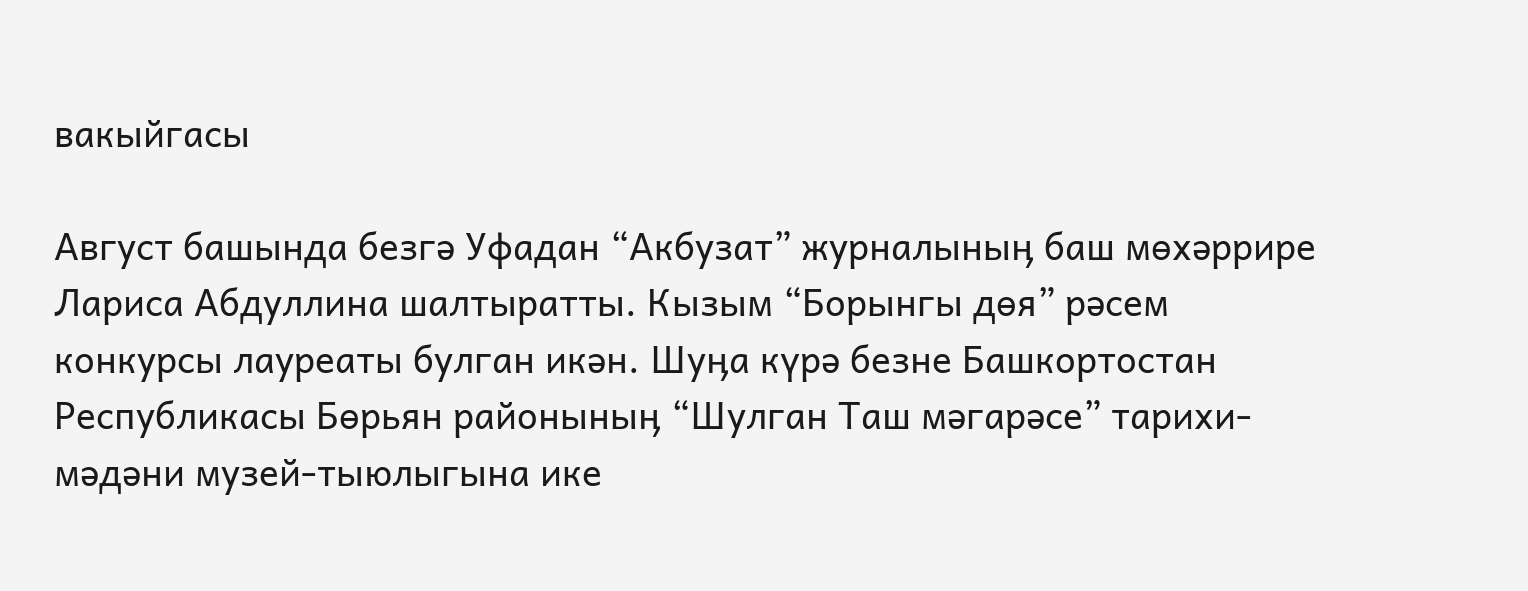вакыйгасы

Август башында безгә Уфадан “Акбузат” журналыныӊ баш мөхәррире Лариса Абдуллина шалтыратты. Кызым “Борынгы дөя” рәсем конкурсы лауреаты булган икән. Шуӊа күрә безне Башкортостан Республикасы Бөрьян районыныӊ “Шулган Таш мәгарәсе” тарихи-мәдәни музей-тыюлыгына ике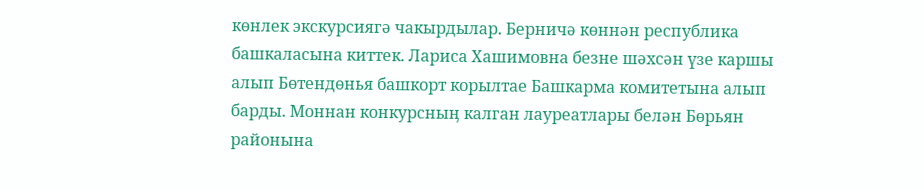көнлек экскурсиягә чакырдылар. Берничә көннән республика башкаласына киттек. Лариса Хашимовна безне шәхсән үзе каршы алып Бөтендөнья башкорт корылтае Башкарма комитетына алып барды. Моннан конкурсныӊ калган лауреатлары белән Бөрьян районына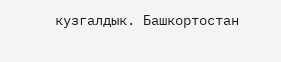кузгалдык. Башкортостан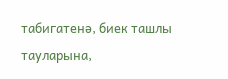табигатенә, биек ташлы тауларына,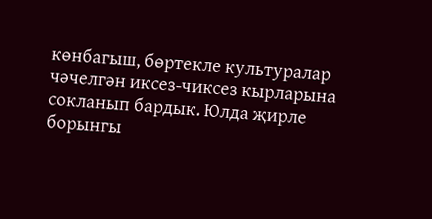көнбагыш, бөртекле культуралар чәчелгән иксез-чиксез кырларына сокланып бардык. Юлда җирле борынгы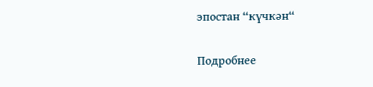эпостан “күчкән“

Подробнее